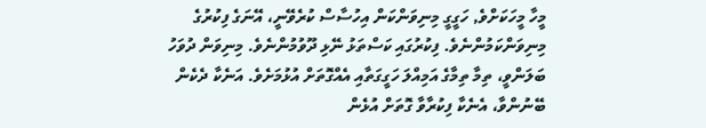މީހާ މީހަކަށްވެ, ހަގީގީ މިނިވަންކަން އިހުސާސް ކުރެވޭނީ، އޭނަގެ ފިކުރުގެ މިނިވަންކަމުންނެވެ. ފިކުރުގައި ކަސްތަޅު ނޭޅި ދޫވުމުންނެވެ. މިނިވަން ދުވަހު ބަލަންވީ، ތިމާ ތިމާގެ އަމިއްލަ ހަގީގަތާއި އެއްގޮތަށް އުޅުމަށެވެ. އަނެކާ ދެކެން ބޭނުންވާ، އެނެކާ ފިކުރާވާ ގޮތަށް އުޅެން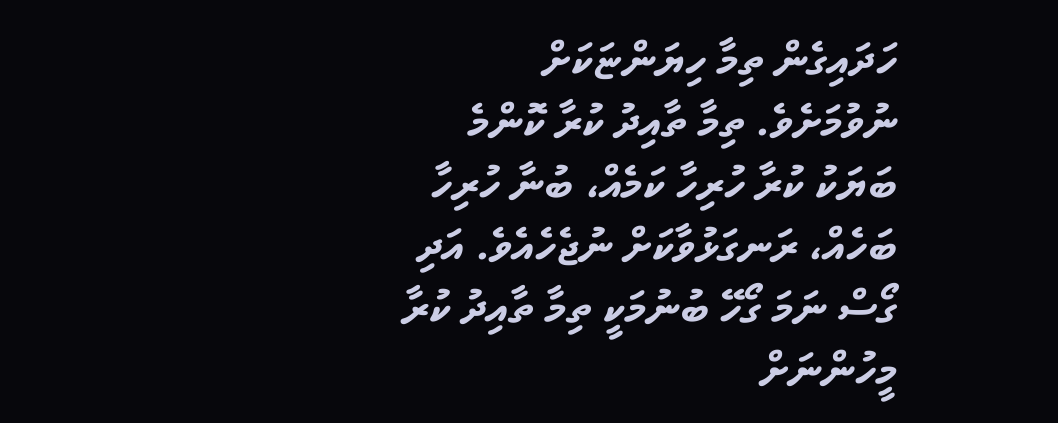ހަދައިގެން ތިމާ ހިޔަންޏަކަށް ނުވުމަށެވެ. ތިމާ ތާއިދު ކުރާ ކޮންމެ ބަޔަކު ކުރާ ހުރިހާ ކަމެއް، ބުނާ ހުރިހާ ބަހެއް، ރަނގަޅުވާކަށް ނުޖެހެއެވެ. އަދި ގޯސް ނަމަ ގޯހޭ ބުނުމަކީ ތިމާ ތާއިދު ކުރާ މީހުންނަށް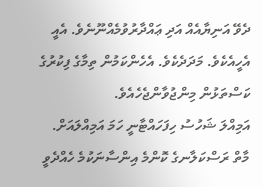ދެވޭ އަނިޔާއެއް އަދި ޢައްދާރުވުމެއްނޫނެވެ. އެއީ އެހީއެކެވެ. މަދަދެކެވެ. އެހެންކަމުން ތިމާގެ ފިކުރުގެ ކަސްތަޅުން މިންޖުވާންޖެހެއެވެ.
އަމިއްލަ ޝަހުސު ހިފަހައްޓާނީ ހަމަ އަމިއްލައަށް.
މާތް ރަސްކަލާނގެ ކޮންމެ އިންސާނަކުމެ ހެއްދެވީ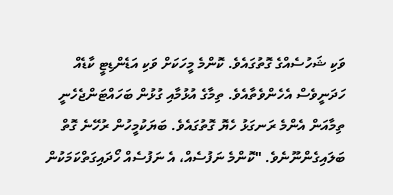ވަކި ޝަހުސެއްގެ ގޮތުގައެވެ. ކޮންމެ މީހަކަށް ވަކި އަޑެންޑިޓީ ކާޑެއް ހަދަނީވެސް އެހެންވެތާއެވެ. ތިމާގެ އުޅުމާއި ގުޅުން ބަހައްޓަންޖެހެނީ ތިމާއަން އެންމެ ރަނގަޅު ހެޔޮ ގޮތުގައެވެ. ބަޔަކުމީހުން ރުހޭނެ ގޮތް ބަލައިގެންނޫނެވެ. "ކޮންމެ ނަފުސެއް، އެ ނަފުސެއް ހޯދައިގަތްކަމަކުން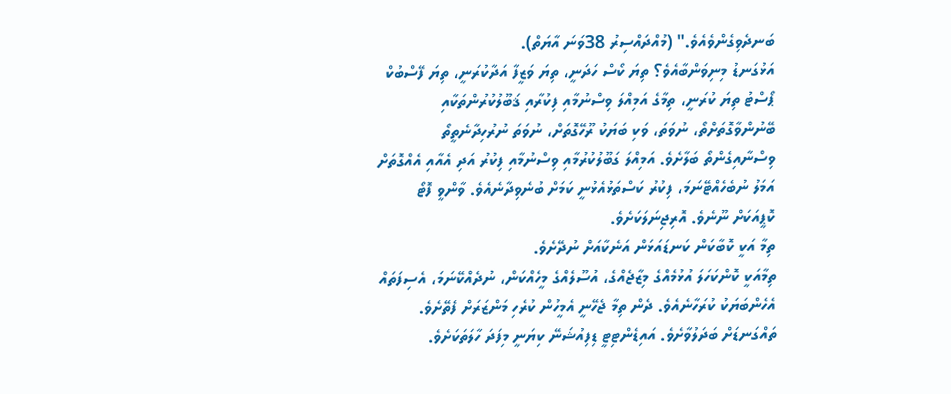ބަނދެވިގެންވެއެވެ." (މުއްދައްސިރު 38ވަނަ އާޔަތް).
އަޅުގަނޑު މިނިވަންބާއެވެ؟ ތިޔަ ކޯސް ހަދަނީ، ތިޔަ ވަޒީފާ އަދާކުރަނީ، ތިޔަ ފޭސްބުކް ޕޯސްޓު ތިޔަ ކުރަނީ، ތިމާގެ އަމިއްލަ ވިސްނުމާއި ފިކުރާއި ޤަބޫލުކުރުންތަކާއި ބޭނުންވާގޮތަށްތޯ، ނުވަތަ، ވަކި ބަޔަކު ރޫހޭގޮތަށް، ނުވަތަ ނުރުހިދާނެތީތޯ ވިސްނާއިގެންތޯ ބަލާށެވެ. އަމިއްލަ ގަބޫލުކުރުމާއި ވިސްނުމާއި ފިކުރު އަދި އެއާއި އެއްގޮތަށް އަމަލު ނުބެހެއްޓޭނަމަ، ފިކުރު ކަސްތަޅުއެޅުނީ ކަމަށް ބުނެވިދާނެއެވެ. ވާންވީ ފޮޓޯ ކޮޕީއަކަށް ނޫނެވެ. އޮރިޖިނަލަކަށެވެ.
ތިމާ އަކީ ކޮބާކަން ކަނޑައަޅަން އަނެކާއަށް ނުދޭށެވެ.
ތިމާއަކީ ކޮންކަހަލަ އުޅުމެއްގެ މިޒާޖެއްގެ، އުސޫލެއްގެ މީހެއްކަން، ނުދެއްކޭނަމަ، އެސިފަތައް އެހެންބަޔަކު ކުރަހާނެއެވެ. ދެން ތިމާ ޖެހޭނީ އެމީހުން ކުރެހި މަންޒަރަށް ފެތޭށެވެ. ތައްގަނޑަށް ބަދަލުވާށެވެ. އައިޑެންޓިޓީ ޑިފިއުޝަނޭ ކިޔަނީ މިފަދަ ހާލަތަކަށެވެ.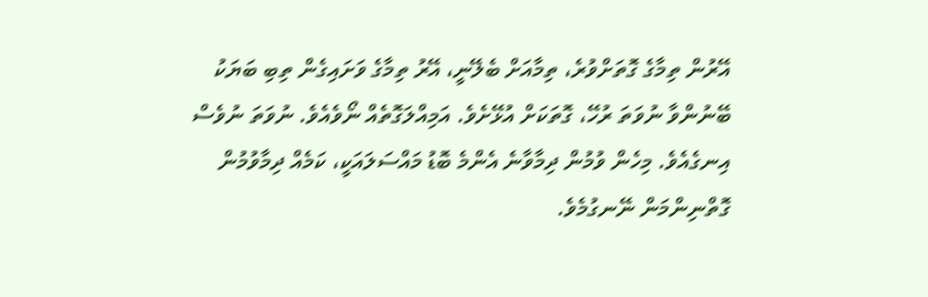އޭރުން ތިމާގެ ގޮތަށްވުރެ، ތިމާއަށް ބެލޭނީ، އޭރު ތިމާގެ ވަށައިގެން ތިބި ބަޔަކު ބޭނުންވާ ނުވަތަ ރުހޭ، ގޮތަކަށް އުޅޭށެވެ. އަމިއްލަގޮތެއް ނޯވެއެވެ. ނުވަތަ ނުވެސް އިނގެއެވެ. މިހެން ވުމުން ދިމާވާނެ އެންމެ ބޮޑު މައްސަލައަކީ، ކަމެއް ދިމާވުމުން ގޮތްނިންމަން ނޭނގުމެވެ.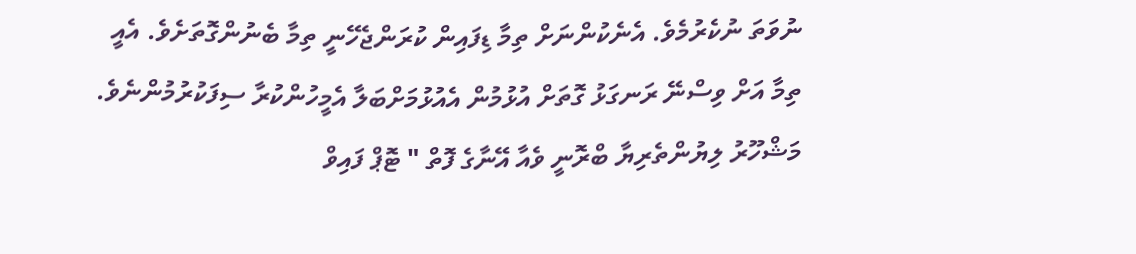ނުވަތަ ނުކެރުމެވެ. އެނެކުންނަށް ތިމާ ޑިފައިން ކުރަންޖެހޭނީ ތިމާ ބެނުންގޮތަށެވެ. އެއީ ތިމާ އަށް ވިސްނޭ ރަނގަޅު ގޮތަށް އުޅުމުން އެއުޅުމަށްބަލާ އެމީހުންކުރާ ސިފަކުރުމުންނެވެ. މަޝްހޫރު ލިޔުންތެރިޔާ ބްރޮނީ ވެއާ އޭނާގެ ފޮތް " ޓޮޕް ފައިވް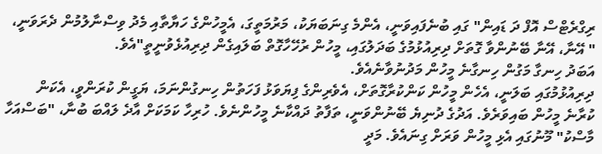ރިގްރެޓްސް އޮފް ދަ ޑައިން" ގައި ބުނެފައިވަނީ، އެންމެ ގިނަބަޔަކު، މަރުމަތީގަ، އެމީހުންގެ ހަޔާތާއި މެދު ވިސްނާލުމުން ދެރަވަނީ، " އޭނާ، އޭނާ ބޭނުންވާ ގޮތަށް ދިރިއުޅުމުގެ ބަދަލުގައި، މީހުން ރުހޭހާގޮތް ބަލައިގެން ދިރިއުޅެވުނީތީ"އެވެ.
އަބަދު ހިނގާ މަގުން ހިނގާނެ މީހުން މަދުނުވާނެއެވެ.
ދިރިއުޅުމުގައި ބަލަނީ، އެހެން މީހުން ކަންކުރާގޮތަށް، އެވެރިންގެ ފިޔަވަޅު ފަހަތުން ހިނގުންނަމަ، ޔަގީން ކުރަންވީ، އެކަން ކުރާނެ މީހުން ބައިވަރެވެ. އަދުގެ ދުނިޔެ ބޭނުންވަނީ، ތަފާތު ދައްކާނެ މީހުންނެވެ. ހުރިހާ ކަމަކަށް އާދެ ލައްބަ ބުނާ، "ބަސްއަހާ މާސްކު" މޫނުގައި އެޅި މީހުން ވަރަށް ގިނައެވެ. މަދީ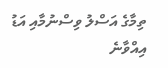ތިމާގެ އަސްލު ވިސްނުމާއި އަޑު އިއްވާނެ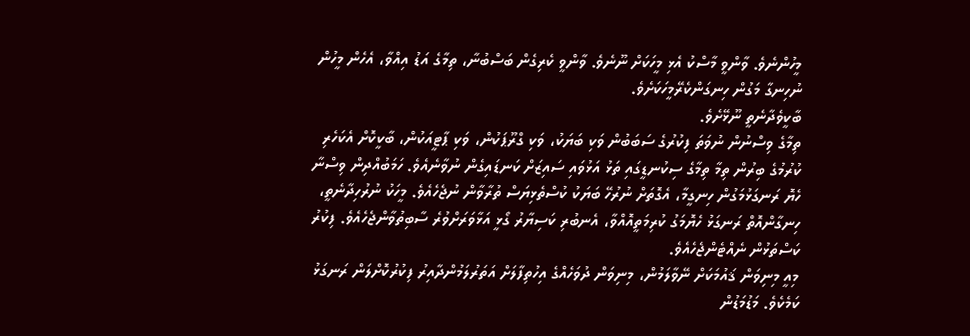މީހުންނެވެ. ވާންވީ މާސްކު އެޅި މީހަކަށް ނޫނެވެ. ވާންވީ ކެރިގެން ބަސްބުނާ، ތިމާގެ އަޑު އިއްވާ، އެހެން މީހުން ނުހިނގާ މަގުން ހިނގަންކެރޭމީހަކަށެވެ.
ބާކީވެދާނެތީ ނޫޅޭށެވެ.
ތިމާގެ ވިސްނުން ނުވަތަ ފިކުރުގެ ސަބަބުން ވަކި ބަޔަކު، ވަކި ގްރޫޕަކުން، ވަކި ޕާޓީއަކުން، ބާކީކޮށް އެކަހެރި ކުރުމުގެ ބިރުން ތިމާ ތިމާގެ ސިކުނޑީގައި ތަޅު އަޅުވައި ސައިޒަށް ކަނޑައިގެން ނުވާނެއެވެ. ހަމަބުއްދިން ވިސްނާ ހެޔޮ ރަނގަޅުމަގުން ހިނގީމާ، އެގޮތަށް ނުރުހޭ ބަޔަކު ކުސްތެޅިޔަސް ތުރާވާން ނުޖެހެއެވެ. މީހަކު ނުރުހިދާނެތީ، ހިނގާންއޮތް ރަނގަޅު ހެޔޮމަގު ކުރިމަތީއޮއްވާ، އެނބުރި ކަސިޔާރު ގޯޅީ އަޅާވަރަށްވުރެ ސާބިތުވާންޖެހެއެވެ. ފިކުރު ކަސްތަޅުން ނެއްޓެންޖެހެއެވެ.
މިއީ މިނިވަން ޤައުމަކަށް ނޭވާލަމުން، މިނިވަން ދުވަހެއްގެ އިހުތިފާލަށް އަތަރުލަމުންދާއިރު ފިކުރުކޮށްލަން ރަނގަޅު ކަމެކެވެ. މަޑުމަޑުން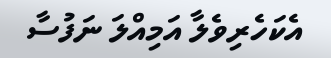އެކަހެރިވެލާ އަމިއްލަ ނަފުސާ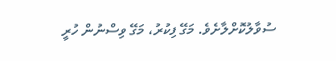ސުވާލުކޮށްލާށެވެ. މަގޭ ފިކުރު، މަގޭ ވިސްނުން ހުރީ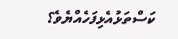ކަސްތަޅުއެޅިފަހެއްޔެވެ؟